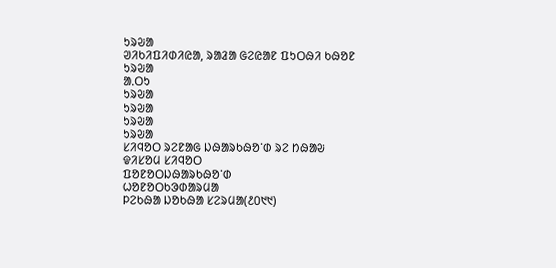ᱩᱨᱶᱟ
ᱣᱤᱠᱤᱯᱤᱰᱤᱭᱟ, ᱨᱟᱲᱟ ᱜᱮᱭᱟᱱ ᱯᱩᱛᱷᱤ ᱠᱷᱚᱱ
ᱩᱨᱶᱟ
ᱟᱹᱛᱩ
ᱩᱨᱶᱟ
ᱩᱨᱶᱟ
ᱩᱨᱶᱟ
ᱩᱨᱶᱟ
ᱥᱤᱧᱚᱛ ᱨᱮᱱᱟᱜ ᱡᱷᱟᱨᱠᱷᱚᱸᱰ ᱨᱮ ᱴᱷᱟᱶ
ᱫᱤᱥᱚᱢ ᱥᱤᱧᱚᱛ
ᱯᱚᱱᱚᱛᱡᱷᱟᱨᱠᱷᱚᱸᱰ
ᱦᱚᱱᱚᱛᱠᱳᱰᱟᱨᱢᱟ
ᱞᱮᱠᱷᱟ ᱡᱚᱠᱷᱟ ᱥᱮᱨᱢᱟ(᱒᱐᱑᱑)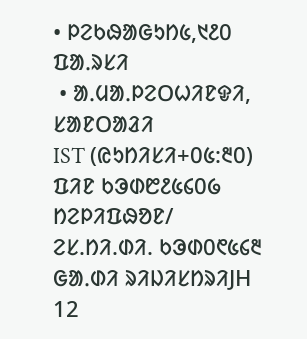• ᱞᱮᱠᱷᱟᱜᱩᱴ᱕,᱑᱒᱐
ᱯᱟᱹᱨᱥᱤ
 • ᱟᱹᱢᱟᱹᱞᱮᱛᱦᱤᱱᱫᱤ, ᱥᱟᱱᱛᱟᱲᱤ
IST (ᱭᱩᱴᱤᱥᱤ+᱐᱕:᱓᱐)
ᱯᱤᱱ ᱠᱳᱰ᱘᱒᱕᱔᱐᱙
ᱴᱮᱞᱤᱯᱷᱚᱱ/ ᱮᱥ.ᱴᱤ.ᱰᱤ. ᱠᱳᱰ᱐᱖᱕᱔᱓
ᱜᱟᱹᱰᱤ ᱨᱤᱡᱤᱥᱴᱨᱤJH 12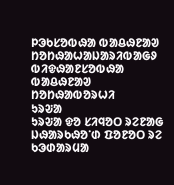ᱞᱳᱠᱥᱚᱵᱷᱟ ᱵᱟᱪᱷᱱᱟᱣ ᱴᱚᱴᱷᱟᱦᱟᱡᱟᱨᱤᱵᱟᱜᱽ
ᱵᱤᱫᱷᱟᱱᱥᱚᱵᱷᱟ ᱵᱟᱪᱷᱱᱟᱣ ᱴᱚᱴᱷᱟᱵᱚᱨᱦᱤ
ᱩᱨᱶᱟ
ᱩᱨᱶᱟ ᱫᱚ ᱥᱤᱧᱚᱛ ᱨᱮᱱᱟᱜ ᱡᱷᱟᱨᱠᱷᱚᱸᱰ ᱯᱚᱱᱚᱛ ᱨᱮ ᱠᱳᱰᱟᱨᱢᱟ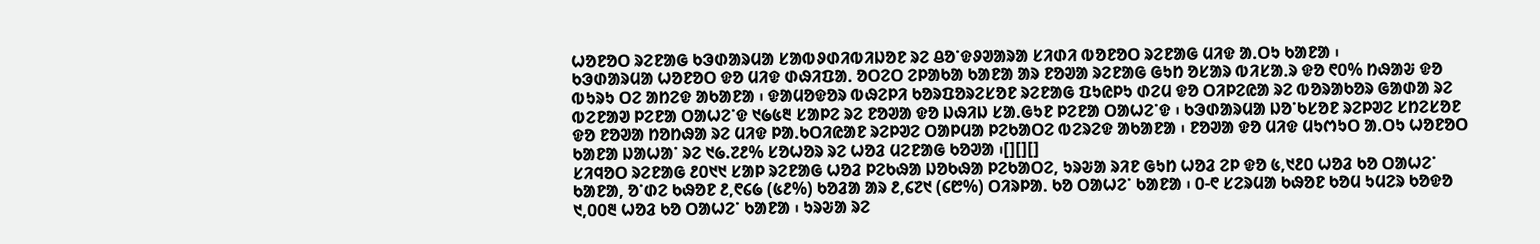ᱦᱚᱱᱚᱛ ᱨᱮᱱᱟᱜ ᱠᱳᱰᱟᱨᱢᱟ ᱥᱟᱵᱽᱰᱤᱵᱤᱡᱚᱱ ᱨᱮ ᱪᱚᱸᱫᱽᱣᱟᱨᱟ ᱥᱤᱰᱤ ᱵᱚᱱᱚᱛ ᱨᱮᱱᱟᱜ ᱢᱤᱫ ᱟᱹᱛᱩ ᱠᱟᱱᱟ ᱾
ᱠᱳᱰᱟᱨᱢᱟ ᱦᱚᱱᱚᱛ ᱫᱚ ᱢᱤᱫ ᱰᱷᱤᱯᱟᱹ ᱚᱛᱮᱛ ᱮᱞᱟᱠᱟ ᱠᱟᱱᱟ ᱟᱨ ᱱᱚᱣᱟ ᱨᱮᱱᱟᱜ ᱜᱩᱴ ᱚᱥᱟᱨ ᱵᱤᱥᱟᱹᱨ ᱫᱚ ᱖᱐% ᱴᱷᱟᱶ ᱫᱚ ᱵᱩᱨᱩ ᱛᱮ ᱟᱴᱮᱫ ᱟᱠᱟᱱᱟ ᱾ ᱫᱟᱢᱚᱫᱚᱨ ᱵᱷᱮᱞᱤ ᱠᱚᱨᱯᱚᱨᱮᱥᱚᱱ ᱨᱮᱱᱟᱜ ᱯᱩᱭᱞᱩ ᱰᱮᱢ ᱫᱚ ᱛᱤᱞᱮᱭᱟ ᱨᱮ ᱵᱚᱨᱟᱠᱚᱨ ᱜᱟᱰᱟ ᱨᱮ ᱵᱮᱱᱟᱣ ᱞᱮᱱᱟ ᱛᱟᱦᱮᱸᱫ ᱑᱙᱕᱓ ᱥᱟᱞᱮ ᱨᱮ ᱱᱚᱣᱟ ᱫᱚ ᱡᱷᱤᱡ ᱥᱟᱹᱜᱩᱱ ᱞᱮᱱᱟ ᱛᱟᱦᱮᱸᱫ ᱾ ᱠᱳᱰᱟᱨᱢᱟ ᱡᱚᱸᱠᱥᱚᱱ ᱨᱮᱞᱣᱮ ᱥᱴᱮᱥᱚᱱ ᱫᱚ ᱱᱚᱣᱟ ᱴᱚᱴᱷᱟ ᱨᱮ ᱢᱤᱫ ᱞᱟᱹᱠᱛᱤᱭᱟᱱ ᱨᱮᱞᱣᱮ ᱛᱟᱞᱢᱟ ᱞᱮᱠᱟᱛᱮ ᱵᱮᱨᱮᱫ ᱟᱠᱟᱱᱟ ᱾ ᱱᱚᱣᱟ ᱫᱚ ᱢᱤᱫ ᱢᱩᱬᱩᱛ ᱟᱹᱛᱩ ᱦᱚᱱᱚᱛ ᱠᱟᱱᱟ ᱡᱟᱦᱟᱸ ᱨᱮ ᱑᱙.᱗᱒% ᱥᱚᱦᱚᱨ ᱨᱮ ᱦᱚᱲ ᱢᱮᱱᱟᱜ ᱠᱚᱣᱟ ᱾[][][]
ᱥᱤᱧᱚᱛ ᱨᱮᱱᱟᱜ ᱒᱐᱑᱑ ᱥᱟᱞ ᱨᱮᱱᱟᱜ ᱦᱚᱲ ᱞᱮᱠᱷᱟ ᱡᱚᱠᱷᱟ ᱞᱮᱠᱟᱛᱮ, ᱩᱨᱶᱟ ᱨᱤᱱ ᱜᱩᱴ ᱦᱚᱲ ᱮᱞ ᱫᱚ ᱕,᱑᱒᱐ ᱦᱚᱲ ᱠᱚ ᱛᱟᱦᱮᱸ ᱠᱟᱱᱟ, ᱚᱸᱰᱮ ᱠᱷᱚᱱ ᱒,᱖᱔᱙ (᱕᱒%) ᱠᱚᱲᱟ ᱟᱨ ᱒,᱔᱗᱑ (᱔᱘%) ᱛᱤᱨᱞᱟᱹ ᱠᱚ ᱛᱟᱦᱮᱸ ᱠᱟᱱᱟ ᱾ ᱐-᱖ ᱥᱮᱨᱢᱟ ᱠᱷᱚᱱ ᱠᱚᱢ ᱩᱢᱮᱨ ᱠᱚᱫᱚ ᱑,᱐᱐᱓ ᱦᱚᱲ ᱠᱚ ᱛᱟᱦᱮᱸ ᱠᱟᱱᱟ ᱾ ᱩᱨᱶᱟ ᱨᱮ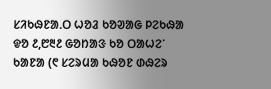ᱥᱤᱠᱷᱱᱟᱹᱛ ᱦᱚᱲ ᱠᱚᱣᱟᱜ ᱞᱮᱠᱷᱟ ᱫᱚ ᱒,᱘᱓᱒ ᱜᱚᱴᱟᱝ ᱠᱚ ᱛᱟᱦᱮᱸ ᱠᱟᱱᱟ (᱖ ᱥᱮᱨᱢᱟ ᱠᱷᱚᱱ ᱰᱷᱮᱨ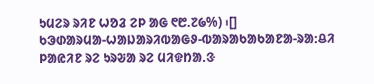ᱩᱢᱮᱨ ᱨᱤᱱ ᱦᱚᱲ ᱮᱞ ᱟᱜ ᱖᱘.᱗᱙%) ᱾[]
ᱠᱳᱰᱟᱨᱢᱟ-ᱦᱟᱡᱟᱨᱤᱵᱟᱜᱽ-ᱵᱟᱨᱟᱠᱟᱠᱟᱱᱟ-ᱨᱟᱺᱪᱤ ᱞᱟᱭᱤᱱ ᱨᱮ ᱩᱨᱶᱟ ᱨᱮ ᱢᱤᱫᱴᱟᱹᱝ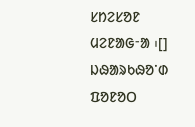ᱥᱴᱮᱥᱚᱱ ᱢᱮᱱᱟᱜᱼᱟ ᱾[]
ᱡᱷᱟᱨᱠᱷᱚᱸᱰ ᱯᱚᱱᱚᱛ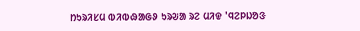ᱴᱩᱨᱤᱥᱢ ᱵᱤᱵᱷᱟᱜᱽ ᱩᱨᱶᱟ ᱨᱮ ᱢᱤᱫ 'ᱧᱮᱞᱡᱚᱝ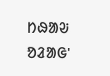ᱴᱷᱟᱶ ᱚᱲᱟᱜ'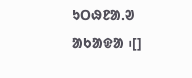ᱩᱛᱷᱱᱟᱹᱣ ᱟᱠᱟᱫᱟ ᱾[]